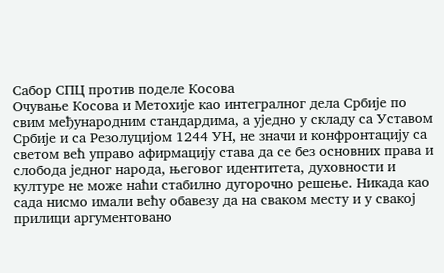Сабор СПЦ против поделе Косова
Очување Косова и Метохије као интегралног дела Србије по свим међународним стандардима, а уједно у складу са Уставом Србије и са Резолуцијом 1244 УН, не значи и конфронтацију са светом већ управо афирмацију става да се без основних права и слобода једног народа, његовог идентитета, духовности и културе не може наћи стабилно дугорочно решење. Никада као сада нисмо имали већу обавезу да на сваком месту и у свакој прилици аргументовано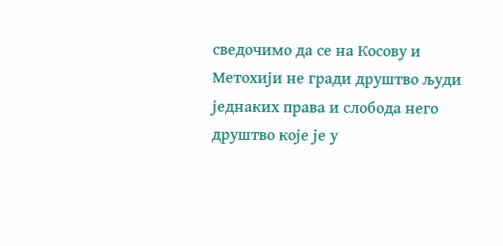сведочимо да се на Косову и Метохији не гради друштво људи једнаких права и слобода него друштво које је у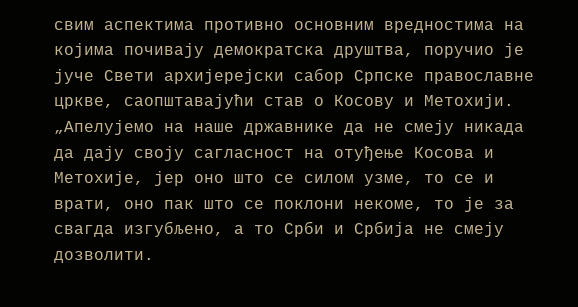свим аспектима противно основним вредностима на којима почивају демократска друштва, поручио је јуче Свети архијерејски сабор Српске православне цркве, саопштавајући став о Косову и Метохији.
„Апелујемо на наше државнике да не смеју никада да дају своју сагласност на отуђење Косова и Метохије, јер оно што се силом узме, то се и врати, оно пак што се поклони некоме, то је за свагда изгубљено, а то Срби и Србија не смеју дозволити.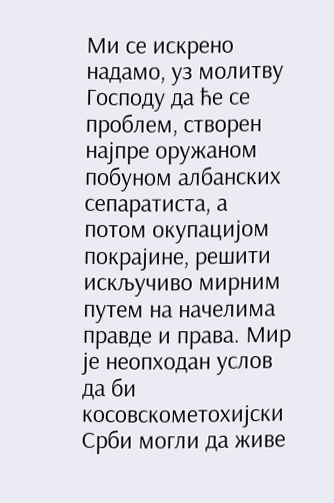Ми се искрено надамо, уз молитву Господу да ће се проблем, створен најпре оружаном побуном албанских сепаратиста, а потом окупацијом покрајине, решити искључиво мирним путем на начелима правде и права. Мир је неопходан услов да би косовскометохијски Срби могли да живе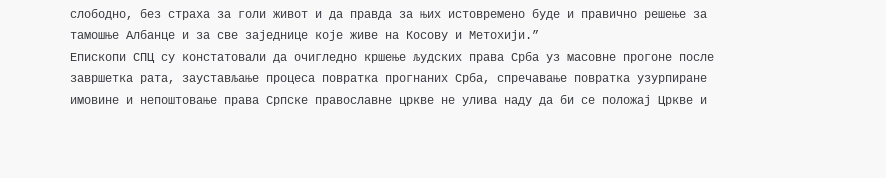слободно, без страха за голи живот и да правда за њих истовремено буде и правично решење за тамошње Албанце и за све заједнице које живе на Косову и Метохији.”
Епископи СПЦ су констатовали да очигледно кршење људских права Срба уз масовне прогоне после завршетка рата, заустављање процеса повратка прогнаних Срба, спречавање повратка узурпиране имовине и непоштовање права Српске православне цркве не улива наду да би се положај Цркве и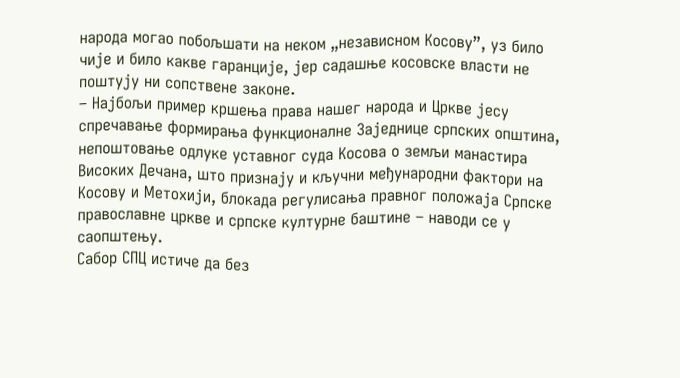народа могао побољшати на неком „независном Косову”, уз било чије и било какве гаранције, јер садашње косовске власти не поштују ни сопствене законе.
– Најбољи пример кршења права нашег народа и Цркве јесу спречавање формирања функционалне Заједнице српских општина, непоштовање одлуке уставног суда Косова о земљи манастира Високих Дечана, што признају и кључни међународни фактори на Косову и Метохији, блокада регулисања правног положаја Српске православне цркве и српске културне баштине – наводи се у саопштењу.
Сабор СПЦ истиче да без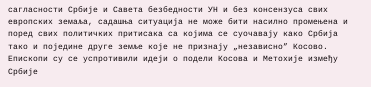сагласности Србије и Савета безбедности УН и без консензуса свих европских земаља, садашња ситуација не може бити насилно промењена и поред свих политичких притисака са којима се суочавају како Србија тако и поједине друге земље које не признају „независно” Косово.
Епископи су се успротивили идеји о подели Косова и Метохије између Србије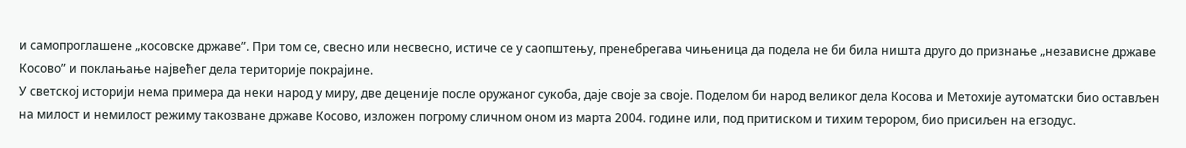и самопроглашене „косовске државе”. При том се, свесно или несвесно, истиче се у саопштењу, пренебрегава чињеница да подела не би била ништа друго до признање „независне државе Косово” и поклањање највећег дела територије покрајине.
У светској историји нема примера да неки народ у миру, две деценије после оружаног сукоба, даје своје за своје. Поделом би народ великог дела Косова и Метохије аутоматски био остављен на милост и немилост режиму такозване државе Косово, изложен погрому сличном оном из марта 2004. године или, под притиском и тихим терором, био присиљен на егзодус.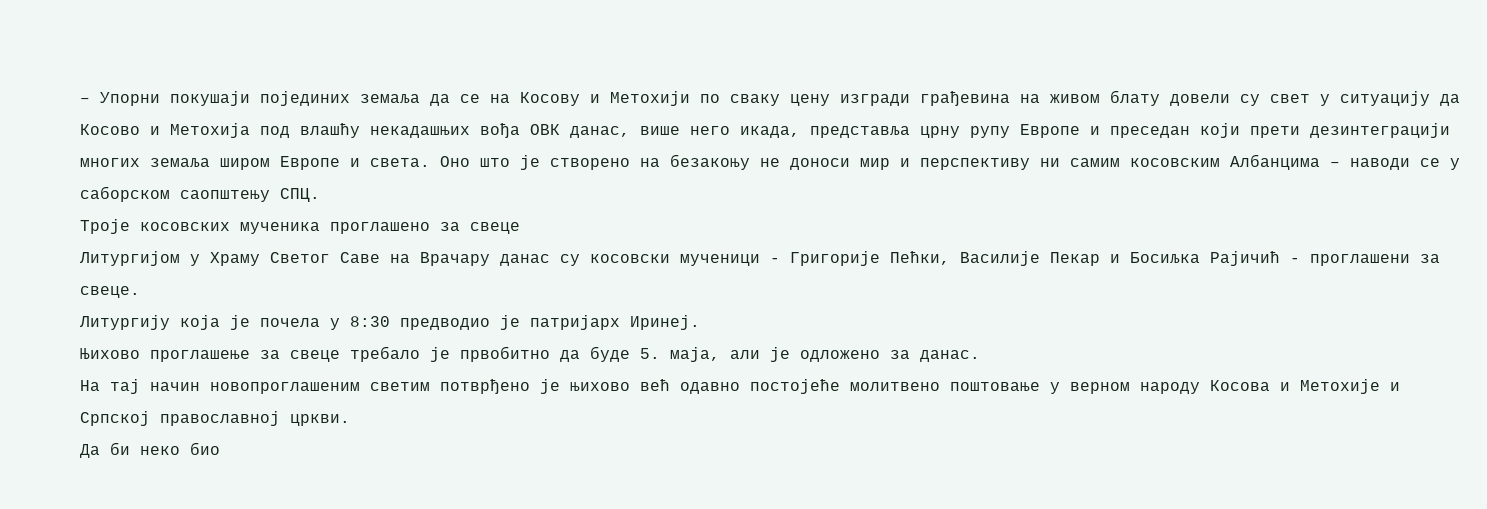– Упорни покушаји појединих земаља да се на Косову и Метохији по сваку цену изгради грађевина на живом блату довели су свет у ситуацију да Косово и Метохија под влашћу некадашњих вођа ОВК данас, више него икада, представља црну рупу Европе и преседан који прети дезинтеграцији многих земаља широм Европе и света. Оно што је створено на безакоњу не доноси мир и перспективу ни самим косовским Албанцима – наводи се у саборском саопштењу СПЦ.
Троје косовских мученика проглашено за свеце
Литургијом у Храму Светог Саве на Врачару данас су косовски мученици - Григорије Пећки, Василије Пекар и Босиљка Рајичић - проглашени за свеце.
Литургију која је почела у 8:30 предводио је патријарх Иринеј.
Њихово проглашење за свеце требало је првобитно да буде 5. маја, али је одложено за данас.
На тај начин новопроглашеним светим потврђено је њихово већ одавно постојеће молитвено поштовање у верном народу Косова и Метохије и Српској православној цркви.
Да би неко био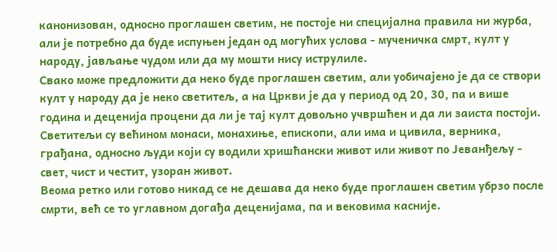канонизован, односно проглашен светим, не постоје ни специјална правила ни журба, али је потребно да буде испуњен један од могућих услова - мученичка смрт, култ у народу, јављање чудом или да му мошти нису иструлиле.
Свако може предложити да неко буде проглашен светим, али уобичајено је да се створи култ у народу да је неко светитељ, а на Цркви је да у период од 20, 30, па и више година и деценија процени да ли је тај култ довољно учвршћен и да ли заиста постоји.
Светитељи су већином монаси, монахиње, епископи, али има и цивила, верника, грађана, односно људи који су водили хришћански живот или живот по Јеванђељу - свет, чист и честит, узоран живот.
Веома ретко или готово никад се не дешава да неко буде проглашен светим убрзо после смрти, већ се то углавном догађа деценијама, па и вековима касније.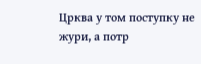Црква у том поступку не жури, а потр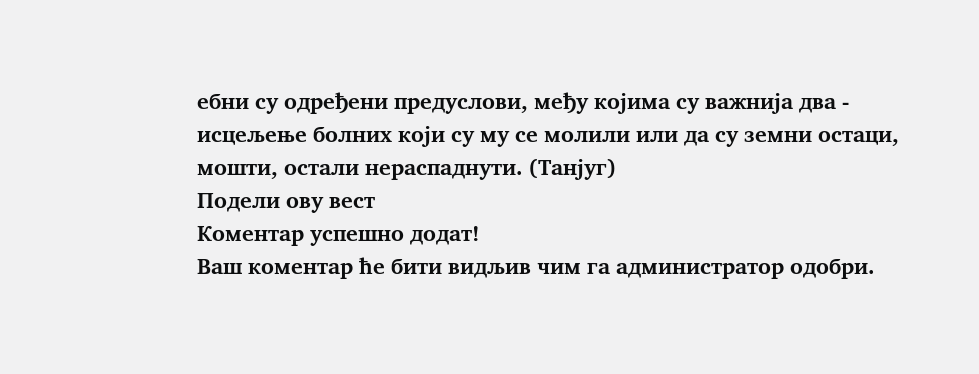ебни су одређени предуслови, међу којима су важнија два - исцељење болних који су му се молили или да су земни остаци, мошти, остали нераспаднути. (Танјуг)
Подели ову вест
Комeнтар успeшно додат!
Ваш комeнтар ћe бити видљив чим га администратор одобри.